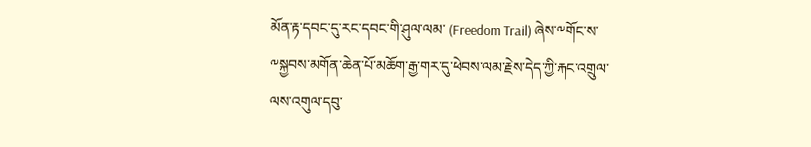མོན་རྟ་དབང་དུ་རང་དབང་གི་ཤུལ་ལམ་ (Freedom Trail) ཞེས་༸གོང་ས་༸སྐྱབས་མགོན་ཆེན་པོ་མཆོག་རྒྱ་གར་དུ་ཕེབས་ལམ་རྗེས་དེད་ཀྱི་རྐང་འགྲུལ་ལས་འགུལ་དབུ་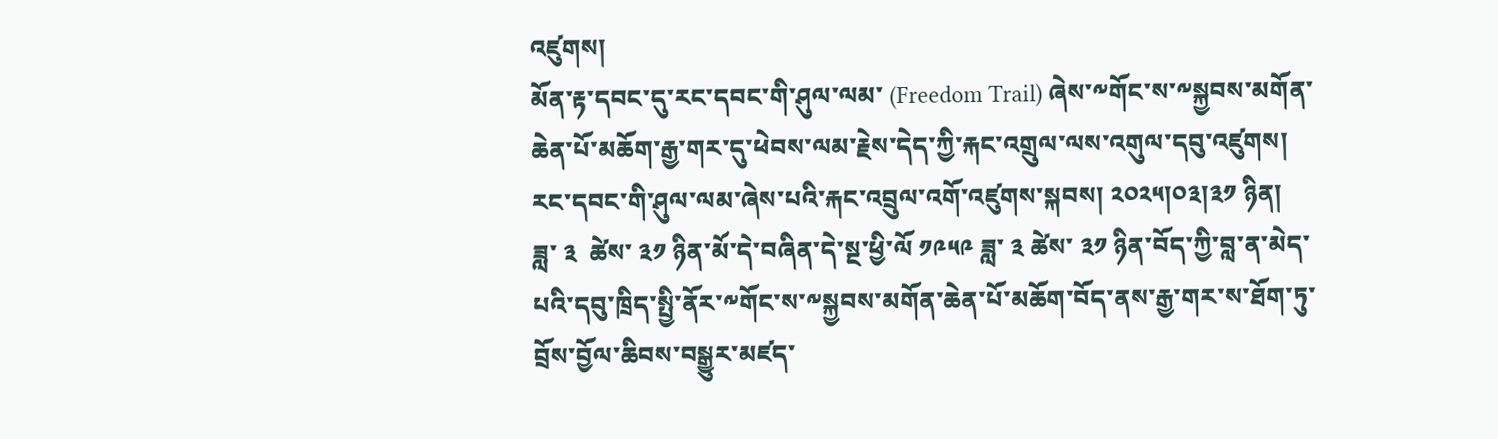འཛུགས།
མོན་རྟ་དབང་དུ་རང་དབང་གི་ཤུལ་ལམ་ (Freedom Trail) ཞེས་༸གོང་ས་༸སྐྱབས་མགོན་ཆེན་པོ་མཆོག་རྒྱ་གར་དུ་ཕེབས་ལམ་རྗེས་དེད་ཀྱི་རྐང་འགྲུལ་ལས་འགུལ་དབུ་འཛུགས། རང་དབང་གི་ཤུལ་ལམ་ཞེས་པའི་རྐང་འབྲུལ་འགོ་འཛུགས་སྐབས། ༢༠༢༥།༠༣།༣༡ ཉིན།
ཟླ་ ༣  ཚེས་ ༣༡ ཉིན་མོ་དེ་བཞིན་དེ་སྔ་ཕྱི་ལོ ༡༩༥༩ ཟླ་ ༣ ཚེས་ ༣༡ ཉིན་བོད་ཀྱི་བླ་ན་མེད་པའི་དབུ་ཁྲིད་སྤྱི་ནོར་༸གོང་ས་༸སྐྱབས་མགོན་ཆེན་པོ་མཆོག་བོད་ནས་རྒྱ་གར་ས་ཐོག་ཏུ་བྲོས་བྱོལ་ཆིབས་བསྒྱུར་མཛད་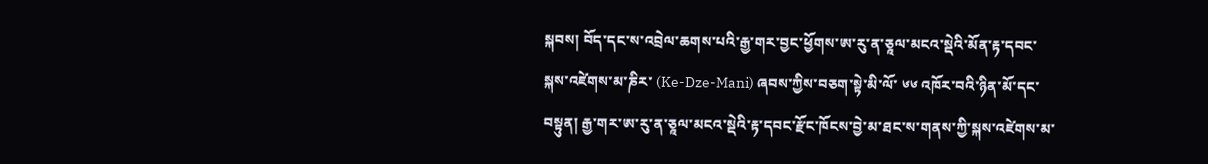སྐབས། བོད་དང་ས་འབྲེལ་ཆགས་པའི་རྒྱ་གར་བྱང་ཕྱོགས་ཨ་རུ་ན་ཅཱལ་མངའ་སྡེའི་མོན་རྟ་དབང་སྐས་འཛེགས་མ་ཎིར་ (Ke-Dze-Mani) ཞབས་ཀྱིས་བཅག་སྟེ་མི་ལོ་ ༦༦ འཁོར་བའི་ཉིན་མོ་དང་བསྟུན། རྒྱ་གར་ཨ་རུ་ན་ཅཱལ་མངའ་སྡེའི་རྟ་དབང་རྫོང་ཁོངས་བྱེ་མ་ཐང་ས་གནས་ཀྱི་སྐས་འཛེགས་མ་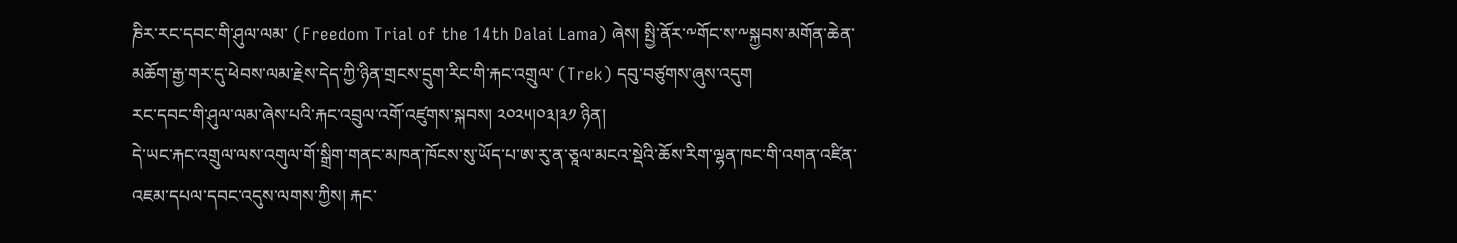ཎིར་རང་དབང་གི་ཤུལ་ལམ་ (Freedom Trial of the 14th Dalai Lama) ཞེས། སྤྱི་ནོར་༸གོང་ས་༸སྐྱབས་མགོན་ཆེན་མཆོག་རྒྱ་གར་དུ་ཕེབས་ལམ་རྗེས་དེད་ཀྱི་ཉིན་གྲངས་དྲུག་རིང་གི་རྐང་འགྲུལ་ (Trek) དབུ་བཙུགས་ཞུས་འདུག
རང་དབང་གི་ཤུལ་ལམ་ཞེས་པའི་རྐང་འབྲུལ་འགོ་འཛུགས་སྐབས། ༢༠༢༥།༠༣།༣༡ ཉིན།
དེ་ཡང་རྐང་འགྲུལ་ལས་འགུལ་གོ་སྒྲིག་གནང་མཁན་ཁོངས་སུ་ཡོད་པ་ཨ་རུ་ན་ཅཱལ་མངའ་སྡེའི་ཆོས་རིག་ལྷན་ཁང་གི་འགན་འཛིན་འཇམ་དཔལ་དབང་འདུས་ལགས་ཀྱིས། རྐང་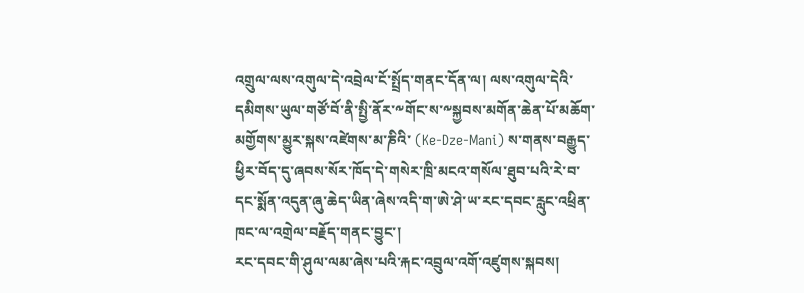འགྲུལ་ལས་འགུལ་དེ་འབྲེལ་ངོ་སྤྲོད་གནང་དོན་ལ། ལས་འགུལ་དེའི་དམིགས་ཡུལ་གཙོ་བོ་ནི་སྤྱི་ནོར་༸གོང་ས་༸སྐྱབས་མགོན་ཆེན་པོ་མཆོག་མགྱོགས་མྱུར་སྐས་འཛེགས་མ་ཎིའི་ (Ke-Dze-Mani) ས་གནས་བརྒྱུད་ཕྱིར་བོད་དུ་ཞབས་སོར་ཁོད་དེ་གསེར་ཁྲི་མངའ་གསོལ་ཐུབ་པའི་རེ་བ་དང་སྨོན་འདུན་ཞུ་ཆེད་ཡིན་ཞེས་འདི་ག་ཨེ་ཤེ་ཡ་རང་དབང་རླུང་འཕྲིན་ཁང་ལ་འགྲེལ་བརྗོད་གནང་བྱུང་།
རང་དབང་གི་ཤུལ་ལམ་ཞེས་པའི་རྐང་འབྲུལ་འགོ་འཛུགས་སྐབས།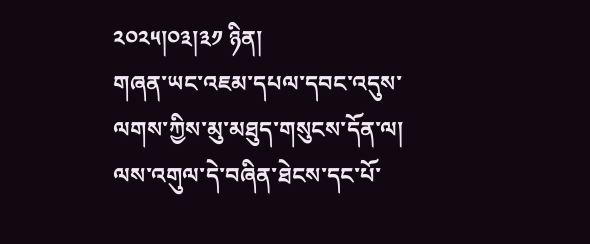༢༠༢༥།༠༣།༣༡ ཉིན།
གཞན་ཡང་འཇམ་དཔལ་དབང་འདུས་ལགས་ཀྱིས་མུ་མཐུད་གསུངས་དོན་ལ། ལས་འགུལ་དེ་བཞིན་ཐེངས་དང་པོ་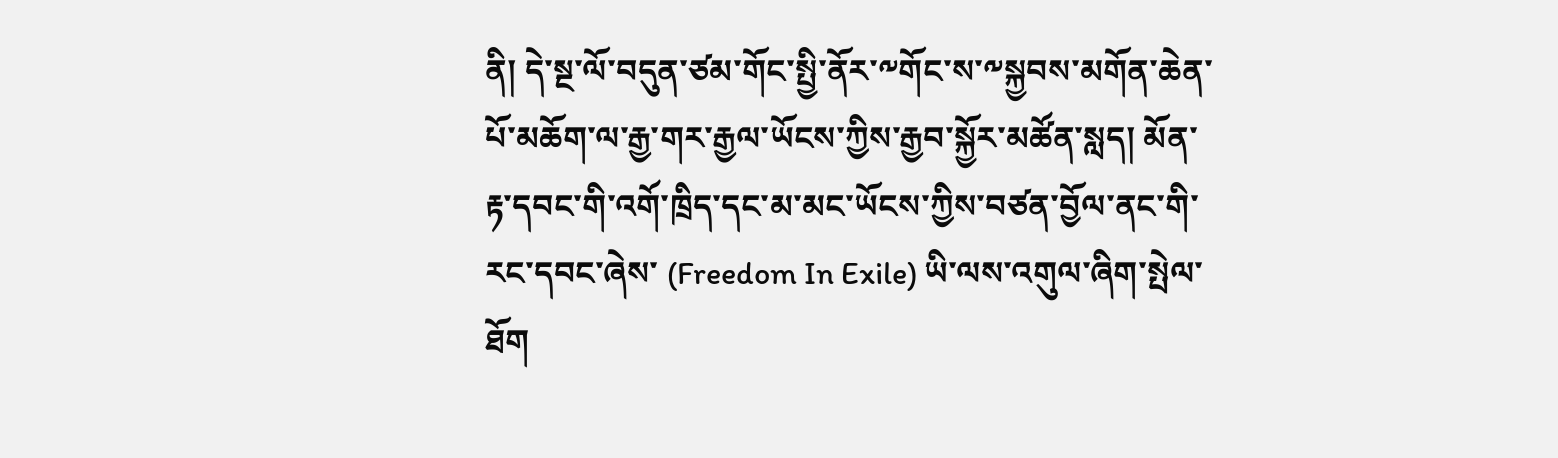ནི། དེ་སྔ་ལོ་བདུན་ཙམ་གོང་སྤྱི་ནོར་༸གོང་ས་༸སྐྱབས་མགོན་ཆེན་པོ་མཆོག་ལ་རྒྱ་གར་རྒྱལ་ཡོངས་ཀྱིས་རྒྱབ་སྐྱོར་མཚོན་སླད། མོན་རྟ་དབང་གི་འགོ་ཁྲིད་དང་མ་མང་ཡོངས་ཀྱིས་བཙན་བྱོལ་ནང་གི་རང་དབང་ཞེས་ (Freedom In Exile) ཡི་ལས་འགུལ་ཞིག་སྤེལ་ཐོག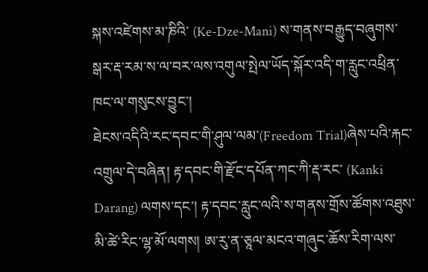སྐས་འཛེགས་མ་ཎིའི་ (Ke-Dze-Mani) ས་གནས་བརྒྱུད་བཞུགས་སྒར་རྡ་རམ་ས་ལ་བར་ལས་འགུལ་སྤེལ་ཡོད་སྐོར་འདི་ག་རླུང་འཕྲིན་ཁང་ལ་གསུངས་བྱུང་།
ཐེངས་འདིའི་རང་དབང་གི་ཤུལ་ལམ་(Freedom Trial)ཞེས་པའི་རྐང་འགྲུལ་དེ་བཞིན། རྟ་དབང་གི་རྫོང་དཔོན་ཀང་ཀི་རྡ་རང་ (Kanki Darang) ལགས་དང་། རྟ་དབང་རླུང་ལའི་ས་གནས་གྲོས་ཚོགས་འཐུས་མི་ཚེ་རིང་ལྷ་མོ་ལགས། ཨ་རུ་ན་ཅཱལ་མངའ་གཞུང་ཆོས་རིག་ལས་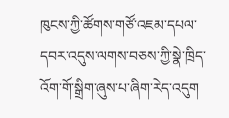ཁུངས་ཀྱི་ཚོགས་གཙོ་འཇམ་དཔལ་དབར་འདུས་ལགས་བཅས་ཀྱི་སྣེ་ཁྲིད་འོག་གོ་སྒྲིག་ཞུས་པ་ཞིག་རེད་འདུག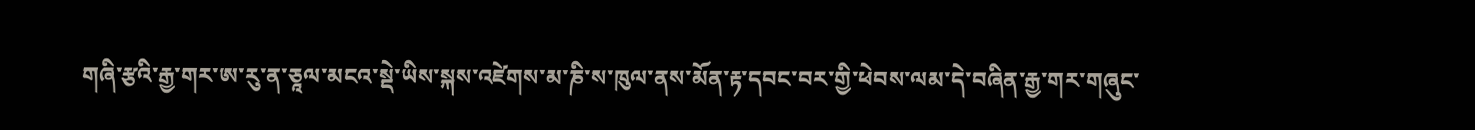གཞི་རྩའི་རྒྱ་གར་ཨ་རུ་ན་ཅཱལ་མངའ་སྡེ་ཡིས་སྐས་འཛེགས་མ་ཎི་ས་ཁུལ་ནས་མོན་རྟ་དབང་བར་གྱི་ཕེབས་ལམ་དེ་བཞིན་རྒྱ་གར་གཞུང་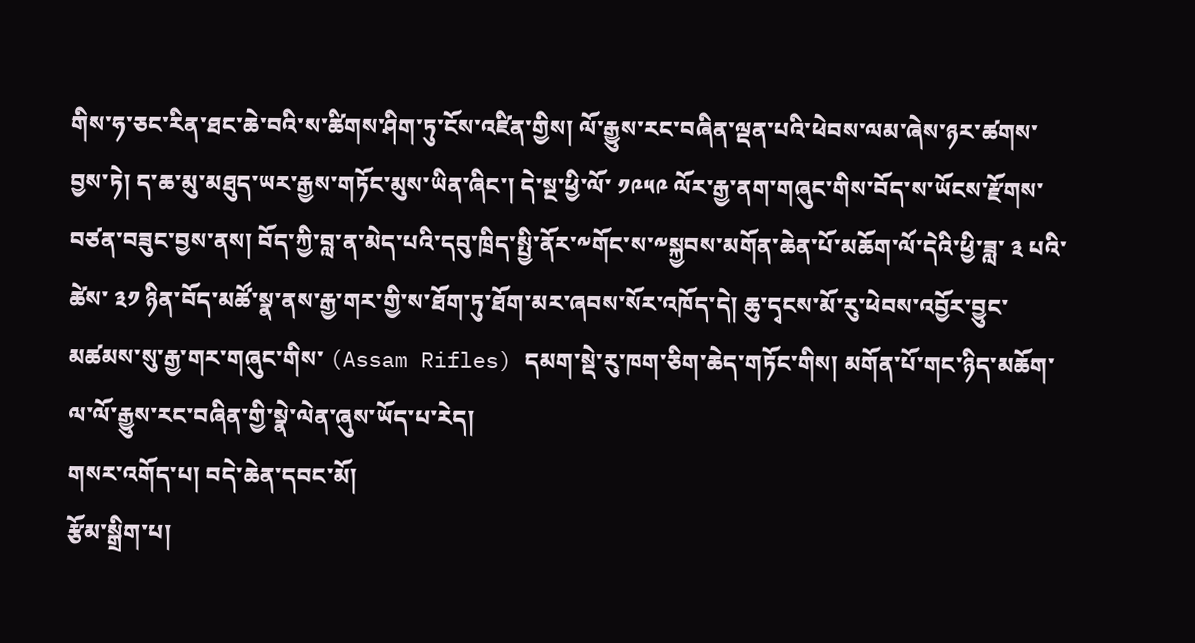གིས་ཧ་ཅང་རིན་ཐང་ཆེ་བའི་ས་ཚིགས་ཤིག་ཏུ་ངོས་འཛིན་གྱིས། ལོ་རྒྱུས་རང་བཞིན་ལྡན་པའི་ཕེབས་ལམ་ཞེས་ཉར་ཚགས་བྱས་ཏེ། ད་ཆ་མུ་མཐུད་ཡར་རྒྱས་གཏོང་མུས་ཡིན་ཞིང་། དེ་སྔ་ཕྱི་ལོ་ ༡༩༥༩ ལོར་རྒྱ་ནག་གཞུང་གིས་བོད་ས་ཡོངས་རྫོགས་བཙན་བཟུང་བྱས་ནས། བོད་ཀྱི་བླ་ན་མེད་པའི་དབུ་ཁྲིད་སྤྱི་ནོར་༸གོང་ས་༸སྐྱབས་མགོན་ཆེན་པོ་མཆོག་ལོ་དེའི་ཕྱི་ཟླ་ ༣ པའི་ཚེས་ ༣༡ ཉིན་བོད་མཚོ་སྣ་ནས་རྒྱ་གར་གྱི་ས་ཐོག་ཏུ་ཐོག་མར་ཞབས་སོར་འཁོད་དེ། ཆུ་དྭངས་མོ་རུ་ཕེབས་འབྱོར་བྱུང་མཚམས་སུ་རྒྱ་གར་གཞུང་གིས་ (Assam Rifles) དམག་སྡེ་རུ་ཁག་ཅིག་ཆེད་གཏོང་གིས། མགོན་པོ་གང་ཉིད་མཆོག་ལ་ལོ་རྒྱུས་རང་བཞིན་གྱི་སྣེ་ལེན་ཞུས་ཡོད་པ་རེད།
གསར་འགོད་པ། བདེ་ཆེན་དབང་མོ།
རྩོམ་སྒྲིག་པ།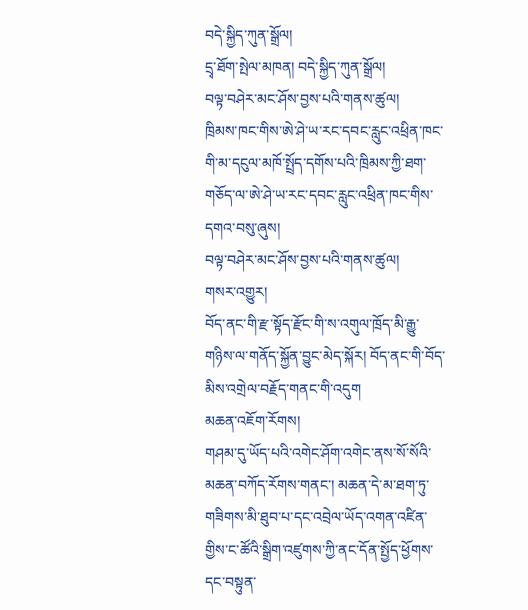བདེ་སྐྱིད་ཀུན་སྒྲོལ།
དྲྭ་ཐོག་སྤེལ་མཁན། བདེ་སྐྱིད་ཀུན་སྒྲོལ།
བལྟ་བཤེར་མང་ཤོས་བྱས་པའི་གནས་ཚུལ།
ཁྲིམས་ཁང་གིས་ཨེ་ཤེ་ཡ་རང་དབང་རླུང་འཕྲིན་ཁང་གི་མ་དངུལ་མཁོ་སྤྲོད་དགོས་པའི་ཁྲིམས་ཀྱི་ཐག་གཅོད་ལ་ཨེ་ཤེ་ཡ་རང་དབང་རླུང་འཕྲིན་ཁང་གིས་དགའ་བསུ་ཞུས།
བལྟ་བཤེར་མང་ཤོས་བྱས་པའི་གནས་ཚུལ།
གསར་འགྱུར།
བོད་ནང་གི་རྫ་སྟོད་རྫོང་གི་ས་འགུལ་ཁྲོད་མི་རྒྱུ་གཉིས་ལ་གནོད་སྐྱོན་བྱུང་མེད་སྐོར། བོད་ནང་གི་བོད་མིས་འགྲེལ་བརྗོད་གནང་གི་འདུག
མཆན་འཇོག་རོགས།
གཤམ་དུ་ཡོད་པའི་འགེང་ཤོག་འགེང་ནས་སོ་སོའི་མཆན་བཀོད་རོགས་གནང་། མཆན་དེ་མ་ཐག་ཏུ་གཟིགས་མི་ཐུབ་པ་དང་འབྲེལ་ཡོད་འགན་འཛིན་གྱིས་ང་ཚོའི་སྒྲིག་འཛུགས་ཀྱི་ནང་དོན་སྤྱོད་ཕྱོགས་དང་བསྟུན་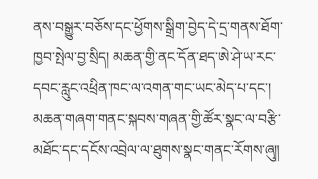ནས་བསྒྱུར་བཅོས་དང་ཕྱོགས་སྒྲིག་བྱེད་དེ་དྲ་གནས་ཐོག་ཁྱབ་སྤེལ་བྱ་སྲིད། མཆན་གྱི་ནང་དོན་ཐད་ཨེ་ཤེ་ཡ་རང་དབང་རླུང་འཕྲིན་ཁང་ལ་འགན་གང་ཡང་མེད་པ་དང་། མཆན་གཞག་གནང་སྐབས་གཞན་གྱི་ཚོར་སྣང་ལ་བརྩི་མཐོང་དང་དངོས་འབྲེལ་ལ་ཐུགས་སྣང་གནང་རོགས་ཞུ༎